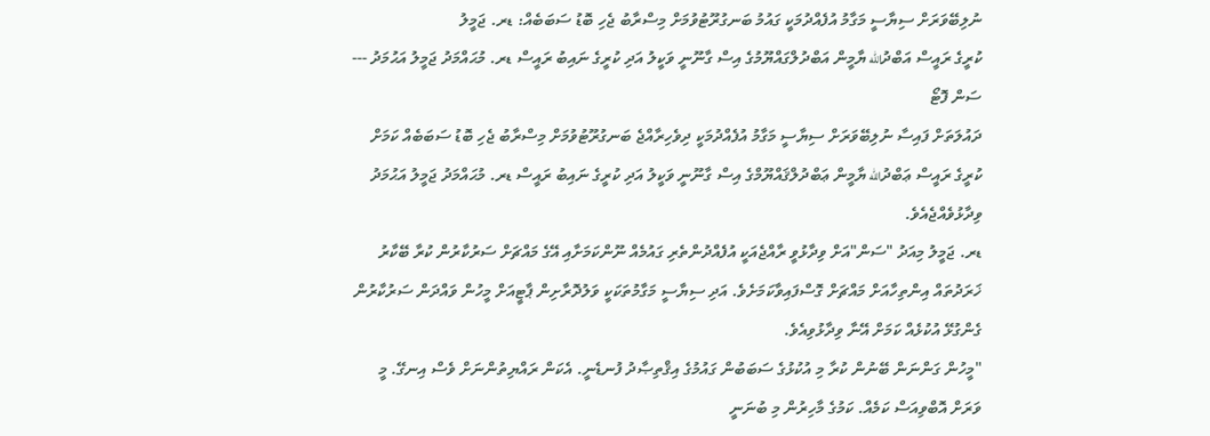ނުލިބޭވަރަށް ސިޔާސީ މަގާމު އުފެއްދުމަކީ ގައުމު ބަނގުރޫޓުވުމަށް މިސްރާބު ޖެހި ބޮޑު ސަބަބެއް: ޑރ. ޖަމީލު
ކުރީގެ ރައީސް އަބްދުالله ޔާމީން އަބްދުލްގައްޔޫމުގެ އިސް ގާނޫނީ ވަކީލު އަދި ކުރީގެ ނައިބު ރައީސް ޑރ. މުޙައްމަދު ޖަމީލު އަޙުމަދު --- ސަން ފޮޓޯ
ދައުލަތަށް ފައިސާ ނުލިބޭވަރަށް ސިޔާސީ މަގާމު އުފެއްދުމަކީ ދިވެހިރާއްޖެ ބަނގުރޫޓުވުމަށް މިސްރާބު ޖެހި ބޮޑު ސަބަބެއް ކަމަށް ކުރީގެ ރައީސް ޢަބްދުالله ޔާމީން ޢަބްދުލްޤައްޔޫމްގެ އިސް ގާނޫނީ ވަކީލު އަދި ކުރީގެ ނައިބު ރައީސް ޑރ. މުޙައްމަދު ޖަމީލު އަޙުމަދު ވިދާޅުވެއްޖެއެވެ.
ޑރ. ޖަމީލު މިއަދު "ސަން"އަށް ވިދާޅުވީ ރާއްޖެއަކީ އުފެއްދުންތެރި ގައުމެއް ނޫންކަމަށާއި އޭގެ މައްޗަށް ސަރުކާރުން ކުރާ ބޭކާރު ޚަރަދުތައް އިންތިހާއަށް މައްޗަށް ގޮސްފައިވާކަމަށެވެ. އަދި ސިޔާސީ މަގާމުތަކަކީ ވަލުދޮރާށިން ޕާޓީއަށް މީހުން ވައްދަން ސަރުކާރުން ގެންގުޅޭ އުކުޅެއް ކަމަށް އޭނާ ވިދާޅުވިއެވެ.
"މީހުން ގަންނަން ބޭނުން ކުރާ މި އުކުޅުގެ ސަބަބުން ގައުމުގެ އިޤްތިޞާދު ފުނޑެނީ. އެކަން ރައްޔިތުންނަށް ވެސް އިނގޭ. މީ ވަރަށް އޮބްވިއަސް ކަމެއް. ކަމުގެ މާހިރުން މި ބުނަނީ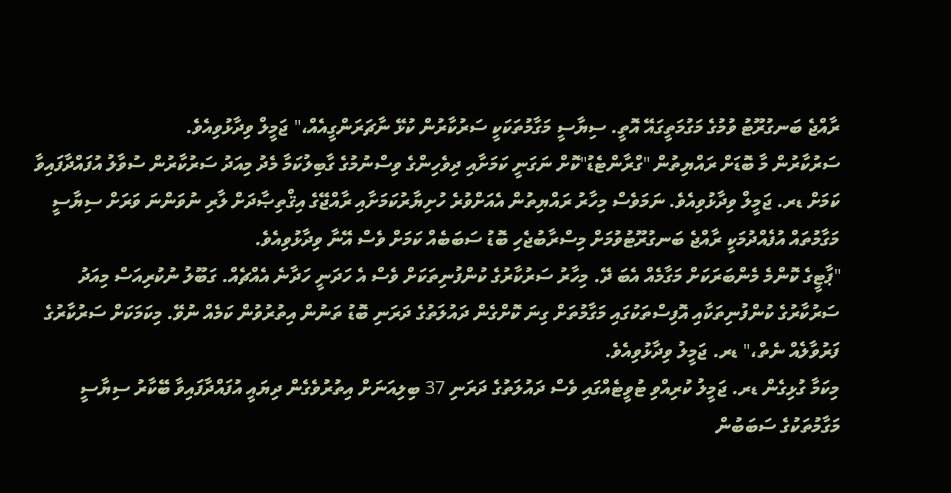ރާއްޖެ ބަނގުރޫޓު ވުމުގެ މަގުމަތީގައޭ އޮތީ. ސިޔާސީ މަގާމުތަކަކީ ސަރުކާރުން ކުޅޭ ނާޗަރަންގީއެއް،" ޖަމީލް ވިދާޅުވިއެވެ.
ސަރުކާރުން މާ ބޮޑަށް ރައްޔިތުން "ގްރާންޓެޑު"ކޮށް ނަގަނީ ކަމަށާއި ދިވެހިންގެ ވިސްނުމުގެ ގާބިލުކަމާ މެދު މިއަދު ސަރުކާރުން ސުވާލު އުފައްދާފައިވާ ކަމަށް ޑރ. ޖަމީލް ވިދާޅުވިއެވެ. ނަމަވެސް މިހާރު ރައްޔިތުން އެއަށްވުރެ ހުށިޔާރުކަމަށާއި ރާއްޖޭގެ އިޤްތިޞާދަށް ލާރި ނުވަންނަ ވަރަށް ސިޔާސީ މަގާމުތައް އުފެއްދުމަކީ ރާއްޖެ ބަނގުރޫޓުވުމަށް މިސްރާބުޖެހި ބޮޑު ސަބަބެއް ކަމަށް ވެސް އޭނާ ވިދާޅުވިއެވެ.
"ޕާޓީގެ ކޮންމެ މެންބަރަކަށް މަގާމެއް އެބަ ދޭ. މިހާރު ސަރުކާރުގެ ކުންފުނިތަކަށް ވެސް އެ ހަދަނީ ހަދާނެ އެއްޗެއް. ގަބޫލު ނުކުރިއަސް މިއަދު ސަރުކާރުގެ ކުންފުނިތަކާއި އޮފިސްތަކުގައި މަގާމުތަށް ގިނަ ކޮށްގެން ދައުލަތުގެ ދަރަނި ބޮޑު ތަނުން އިތުރުވުން ކަމެއް ނުވޭ. މިކަމަކަށް ސަރުކާރުގެ ފަރުވާލެއް ނެތް،" ޑރ. ޖަމީލު ވިދާޅުވިއެވެ.
މިކަމާ ގުޅިގެން ޑރ. ޖަމީލު ކުރިއްވި ޓުވީޓެއްގައި ވެސް ދައުލަތުގެ ދަރަނި 37 ބިލިއަނަށް އިތުރުވެގެން ދިޔައީ އުފައްދާފައިވާ ބޭކާރު ސިޔާސީ މަގާމުތަކުގެ ސަބަބުން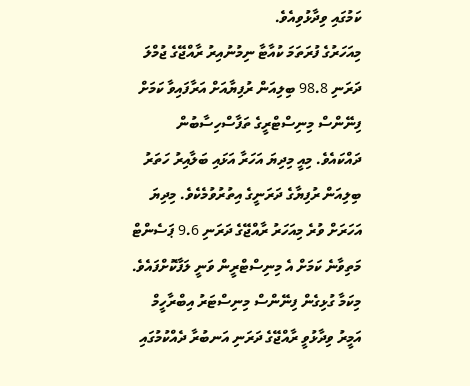ކަމުގައި ވިދާޅުވިއެވެ.
މިއަހަރުގެ ފުރަތަމަ ކުއާޓާ ނިމުނުއިރު ރާއްޖޭގެ ޖުމްލަ ދަރަނި 98.8 ބިލިއަން ރުފިޔާއަށް އަރާފައިވާ ކަމަށް ފިނޭންސް މިނިސްޓްރީގެ ތަފާސްހިސާބުން ދައްކައެވެ. މިއީ މިދިޔަ އަހަރާ އަޅައި ބަލާއިރު ހަތަރު ބިލިއަން ރުފިޔާގެ ދަރަނީގެ އިތުރުވުމެކެވެ. މިދިޔަ އަހަރަށް ވުރެ މިއަހަރު ރާއްޖޭގެ ދަރަނި 9.6 ޕަސެންޓް މަތިވާނެ ކަމަށް އެ މިނިސްޓްރީން ވަނީ ލަފާކޮށްފައެވެ.
މިކަމާ ގުޅިގެން ފިނޭންސް މިނިސްޓަރު އިބްރާހީމް އަމީރު ވިދާޅުވީ ރާއްޖޭގެ ދަރަނި އަނބުރާ ދެއްކުމުގައި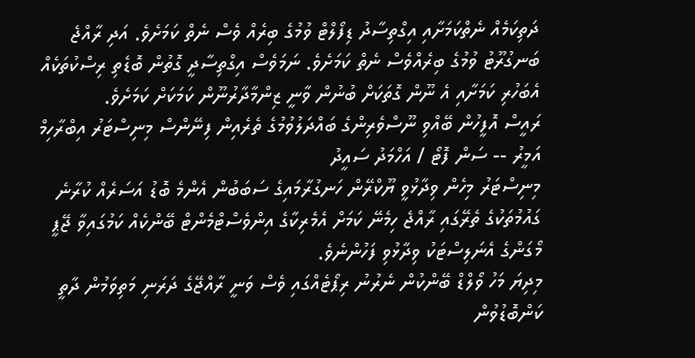ދަތިކަމެއް ނެތްކަމަށާއި އިގްތިސާދު ޑިފޯލްޓް ވުމުގެ ބިރެއް ވެސް ނެތް ކަމަށެވެ. އަދި ރާއްޖެ ބަނގުރޫޓު ވުމުގެ ބިރެއްވެސް ނެތް ކަމަށެވެ. ނަމަވެސް އިގްތިސާދީ ގޮތުން ބޮޑެތި ރިސްކުތަކެއް އެބަހުރި ކަމަށާއި އެ ނޫން ގޮތަކަށް ބުނުން ވާނީ ޒިންމާދާރުނޫން ކަމަކަށް ކަމަށެވެ.
ރައީސް އޮފީހުން ބޭއްވި ނޫސްވެރިންގެ ބައްދަލުވުމުގެ ތެރެއިން ފިނޭންސް މިނިސްޓަރު އިބްރާހިމް އަމީރު -- ސަން ފޮޓޯ / އަހްމަދު ސައީދު
މިނިސްޓަރު މިހެން ވިދާޅުވީ ޔޫކްރޭން ހަނގުރާމައިގެ ސަބަބުން އެންމެ ބޮޑު އަސަރެއް ކުރާނެ ގައުމުތަކުގެ ތެރޭގައި ރާއްޖެ ހިމެނޭ ކަމަށް އެމެރިކާގެ އިންވެސްޓްމެންޓް ބޭންކެއް ކަމުގައިވާ ޖޭޕީ މޯގަންގެ އެނަލިސްޓަކު ވިދާޅުވި ފަހުންނެވެ.
މިދިޔަ މަހު ވޯލްޑް ބޭންކުން ނެރުނު ރިޕޯޓެއްގައި ވެސް ވަނީ ރާއްޖޭގެ ދަރަނި މަތިވަމުން ދާތީ ކަންބޮޑުވުން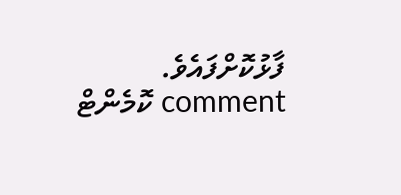ފާޅުކޮށްފައެވެ.
comment ކޮމެންޓް